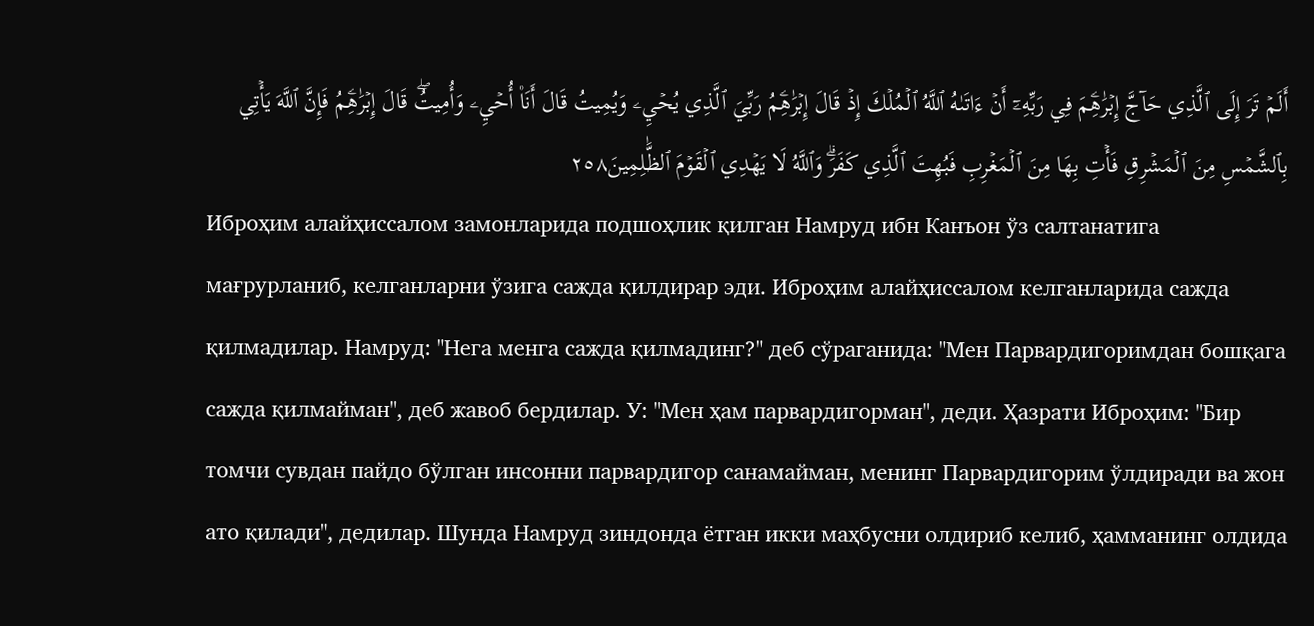أَلَمۡ تَرَ إِلَى ٱلَّذِي حَآجَّ إِبۡرَٰهِۧمَ فِي رَبِّهِۦٓ أَنۡ ءَاتَىٰهُ ٱللَّهُ ٱلۡمُلۡكَ إِذۡ قَالَ إِبۡرَٰهِۧمُ رَبِّيَ ٱلَّذِي يُحۡيِۦ وَيُمِيتُ قَالَ أَنَا۠ أُحۡيِۦ وَأُمِيتُۖ قَالَ إِبۡرَٰهِۧمُ فَإِنَّ ٱللَّهَ يَأۡتِي بِٱلشَّمۡسِ مِنَ ٱلۡمَشۡرِقِ فَأۡتِ بِهَا مِنَ ٱلۡمَغۡرِبِ فَبُهِتَ ٱلَّذِي كَفَرَۗ وَٱللَّهُ لَا يَهۡدِي ٱلۡقَوۡمَ ٱلظَّٰلِمِينَ٢٥٨
Иброҳим алайҳиссалом замонларида подшоҳлик қилган Намруд ибн Канъон ўз салтанатига мағрурланиб, келганларни ўзига сажда қилдирар эди. Иброҳим алайҳиссалом келганларида сажда қилмадилар. Намруд: "Нега менга сажда қилмадинг?" деб сўраганида: "Мен Парвардигоримдан бошқага сажда қилмайман", деб жавоб бердилар. У: "Мен ҳам парвардигорман", деди. Ҳазрати Иброҳим: "Бир томчи сувдан пайдо бўлган инсонни парвардигор санамайман, менинг Парвардигорим ўлдиради ва жон ато қилади", дедилар. Шунда Намруд зиндонда ётган икки маҳбусни олдириб келиб, ҳамманинг олдида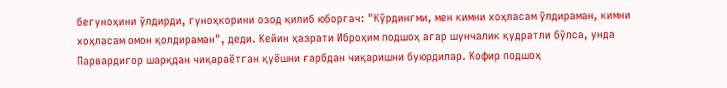бегуноҳини ўлдирди, гуноҳкорини озод қилиб юборгач: "Кўрдингми, мен кимни хоҳласам ўлдираман, кимни хоҳласам омон қолдираман", деди. Кейин ҳазрати Иброҳим подшоҳ агар шунчалик қудратли бўлса, унда Парвардигор шарқдан чиқараётган қуёшни ғарбдан чиқаришни буюрдилар. Кофир подшоҳ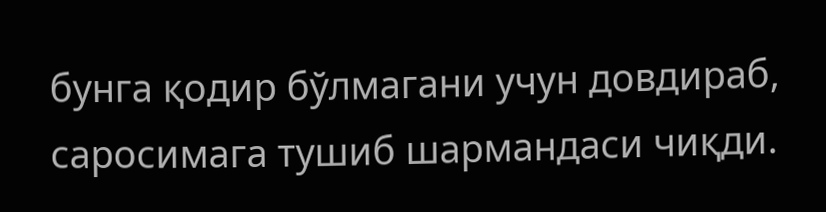бунга қодир бўлмагани учун довдираб, саросимага тушиб шармандаси чиқди.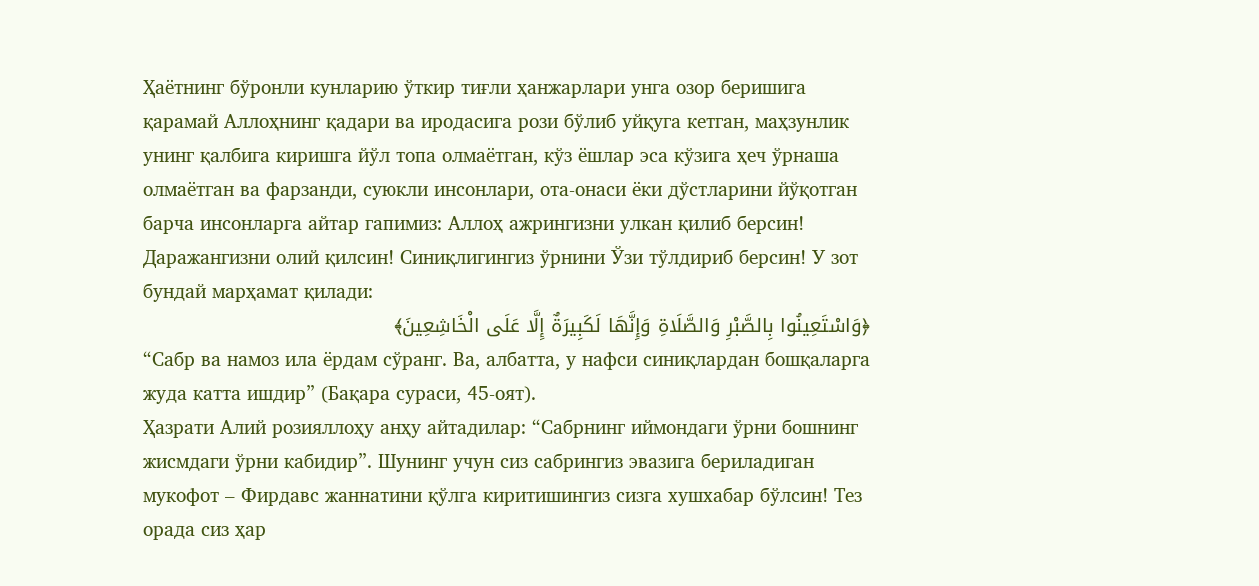Ҳаётнинг бўронли кунларию ўткир тиғли ҳанжарлари унга озор беришига қарамай Аллоҳнинг қадари ва иродасига рози бўлиб уйқуга кетган, маҳзунлик унинг қалбига киришга йўл топа олмаётган, кўз ёшлар эса кўзига ҳеч ўрнаша олмаётган ва фарзанди, суюкли инсонлари, ота-онаси ёки дўстларини йўқотган барча инсонларга айтар гапимиз: Аллоҳ ажрингизни улкан қилиб берсин! Даражангизни олий қилсин! Синиқлигингиз ўрнини Ўзи тўлдириб берсин! У зот бундай марҳамат қилади:
﴿وَاسْتَعِينُوا بِالصَّبْرِ وَالصَّلَاةِ وَإِنَّهَا لَكَبِيرَةٌ إِلَّا عَلَى الْخَاشِعِينَ﴾
“Сабр ва намоз ила ёрдам сўранг. Ва, албатта, у нафси синиқлардан бошқаларга жуда катта ишдир” (Бақара сураси, 45-оят).
Ҳазрати Алий розияллоҳу анҳу айтадилар: “Сабрнинг иймондаги ўрни бошнинг жисмдаги ўрни кабидир”. Шунинг учун сиз сабрингиз эвазига бериладиган мукофот – Фирдавс жаннатини қўлга киритишингиз сизга хушхабар бўлсин! Тез орада сиз ҳар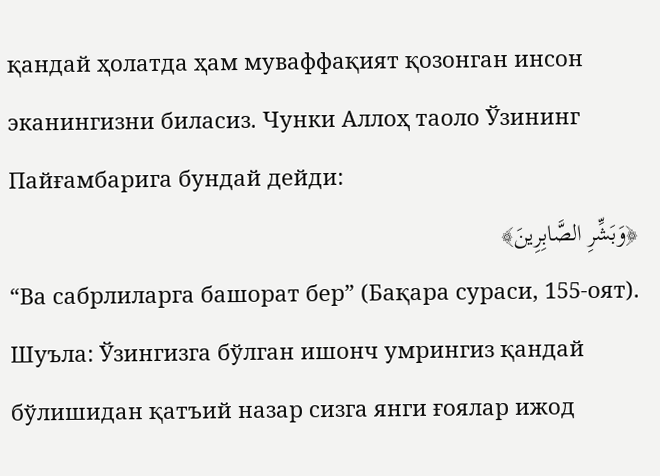қандай ҳолатда ҳам муваффақият қозонган инсон эканингизни биласиз. Чунки Аллоҳ таоло Ўзининг Пайғамбарига бундай дейди:
﴿وَبَشِّرِ الصَّابِرِينَ﴾
“Ва сабрлиларга башорат бер” (Бақара сураси, 155-оят).
Шуъла: Ўзингизга бўлган ишонч умрингиз қандай бўлишидан қатъий назар сизга янги ғоялар ижод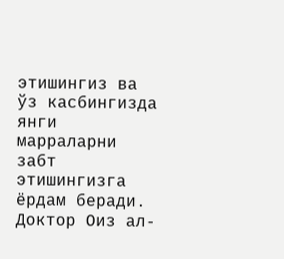этишингиз ва ўз касбингизда янги марраларни забт этишингизга ёрдам беради.
Доктор Оиз ал-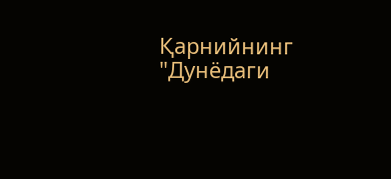Қарнийнинг
"Дунёдаги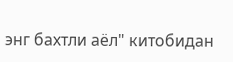энг бахтли аёл" китобидан